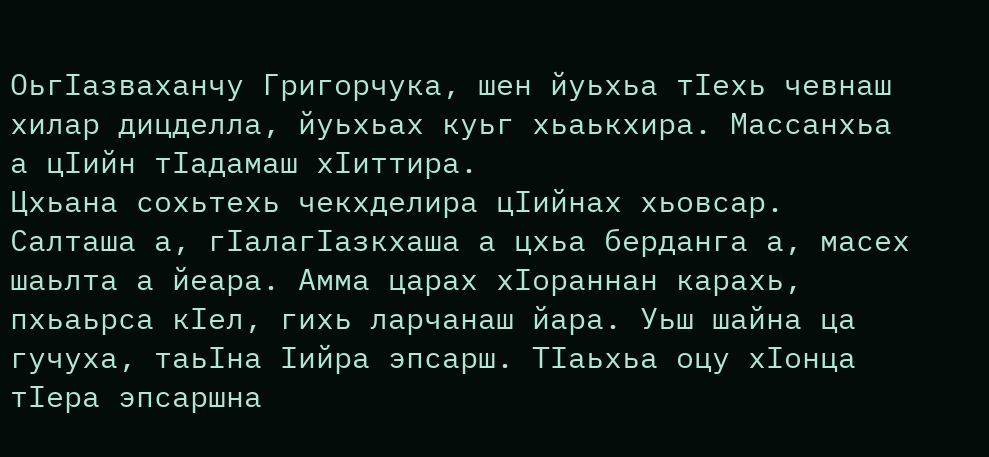ОьгIазваханчу Григорчука, шен йуьхьа тIехь чевнаш хилар дицделла, йуьхьах куьг хьаькхира. Массанхьа а цIийн тIадамаш хIиттира.
Цхьана сохьтехь чекхделира цIийнах хьовсар. Салташа а, гIалагIазкхаша а цхьа берданга а, масех шаьлта а йеара. Амма царах хIораннан карахь, пхьаьрса кIел, гихь ларчанаш йара. Уьш шайна ца гучуха, таьIна Iийра эпсарш. ТIаьхьа оцу хIонца тIера эпсаршна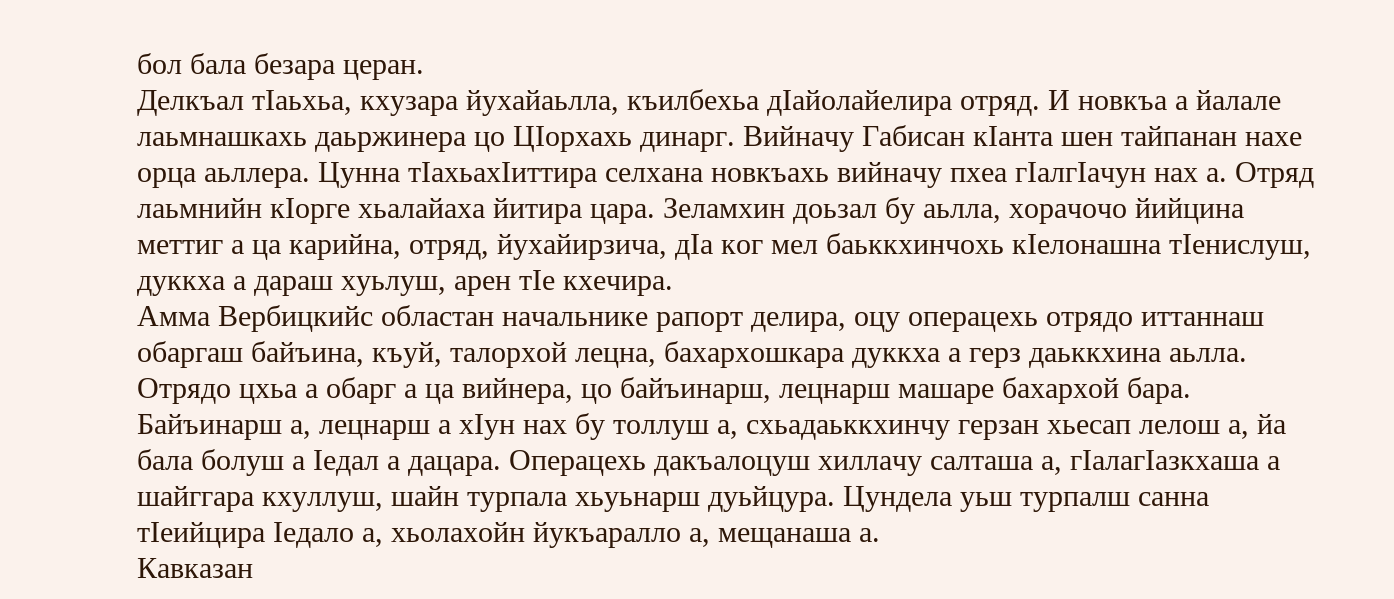бол бала безара церан.
Делкъал тIаьхьа, кхузара йухайаьлла, къилбехьа дIайолайелира отряд. И новкъа а йалале лаьмнашкахь даьржинера цо ЦIорхахь динарг. Вийначу Габисан кIанта шен тайпанан нахе орца аьллера. Цунна тIахьахIиттира селхана новкъахь вийначу пхеа гIалгIачун нах а. Отряд лаьмнийн кIорге хьалайаха йитира цара. Зеламхин доьзал бу аьлла, хорачочо йийцина меттиг а ца карийна, отряд, йухайирзича, дIа ког мел баьккхинчохь кIелонашна тIенислуш, дуккха а дараш хуьлуш, арен тIе кхечира.
Амма Вербицкийс областан начальнике рапорт делира, оцу операцехь отрядо иттаннаш обаргаш байъина, къуй, талорхой лецна, бахархошкара дуккха а герз даьккхина аьлла. Отрядо цхьа а обарг а ца вийнера, цо байъинарш, лецнарш машаре бахархой бара. Байъинарш а, лецнарш а хIун нах бу толлуш а, схьадаьккхинчу герзан хьесап лелош а, йа бала болуш а Iедал а дацара. Операцехь дакъалоцуш хиллачу салташа а, гIалагIазкхаша а шайггара кхуллуш, шайн турпала хьуьнарш дуьйцура. Цундела уьш турпалш санна тIеийцира Iедало а, хьолахойн йукъаралло а, мещанаша а.
Кавказан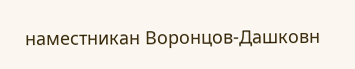наместникан Воронцов-Дашковн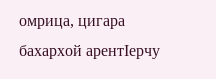омрица, цигара бахархой арентIерчу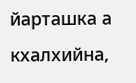йарташка а кхалхийна,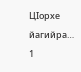ЦIорхе йагийра…
1